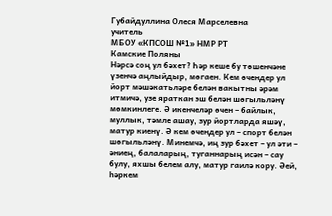Губайдуллина Олеся Марселевна
учитель
МБОУ «КПСОШ №1» НМР РТ
Камские Поляны
Нәрсә соң ул бәхет? Һәр кеше бу төшенчәне үзенчә аңлыйдыр, мөгаен. Кем өчендер ул йорт мәшәкатьләре белән вакытны әрәм итмичә, узе яраткан эш белән шөгыльләнү мөмкинлеге. Ә икенчеләр өчен – байлык, муллык, тәмле ашау, зур йортларда яшәү, матур киенү. Ә кем өчендер ул – спорт белән шөгыльләнү. Минемчә, иң зур бәхет – ул әти – әниең, балаларың, туганнарың исән – сау булу, яхшы белем алу, матур гаилә кору. Әей, һәркем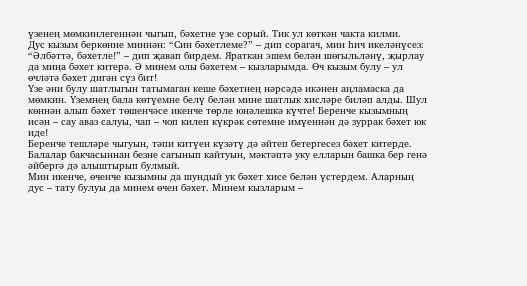үзенең мөмкинлегеннән чыгып, бәхетне үзе сорый. Тик ул көткән чакта килми.
Дус кызым беркөнне миннән: “Син бәхетлеме?” – дип сорагач, мин һич икеләнүсез: “Әлбәттә, бәхетле!” – дип җавап бирдем. Яраткан эшем белән шөгыльләнү, җырлау да миңа бәхет китерә. Ә минем олы бәхетем – кызларымда. Өч кызым булу – ул өчләтә бәхет дигән сүз бит!
Үзе әни булу шатлыгын татымаган кеше бәхетнең нәрсәдә икәнен аңламаска да мөмкин. Үземнең бала көтүемне белү белән мине шатлык хисләре биләп алды. Шул көннән алып бәхет төшенчәсе икенче төрле юнәлешкә күчте! Беренче кызымның исән – сау аваз салуы, чап – чоп килеп күкрәк сөтемне имүеннән дә зуррак бәхет юк иде!
Беренче тешләре чыгуын, тәпи китүен күзәтү дә әйтеп бетергесез бәхет китерде. Балалар бакчасыннан безне сагынып кайтуын, мәктәптә уку елларын башка бер генә әйбергә дә алыштырып булмый.
Мин икенче, өченче кызымны да шундый ук бәхет хисе белән үстердем. Аларның дус – тату булуы да минем өчен бәхет. Минем кызларым –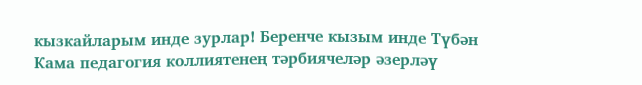кызкайларым инде зурлар! Беренче кызым инде Түбән Кама педагогия коллиятенең тәрбиячеләр әзерләү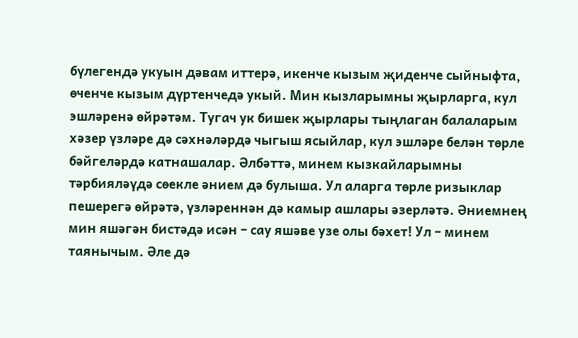бүлегендә укуын дәвам иттерә, икенче кызым җиденче сыйныфта, өченче кызым дүртенчедә укый. Мин кызларымны җырларга, кул эшләренә өйрәтәм. Тугач ук бишек җырлары тыңлаган балаларым хәзер үзләре дә сәхнәләрдә чыгыш ясыйлар, кул эшләре белән төрле бәйгеләрдә катнашалар. Әлбәттә, минем кызкайларымны тәрбияләүдә сөекле әнием дә булыша. Ул аларга төрле ризыклар пешерегә өйрәтә, үзләреннән дә камыр ашлары әзерләтә. Әниемнең мин яшәгән бистәдә исән – сау яшәве узе олы бәхет! Ул – минем таянычым. Әле дә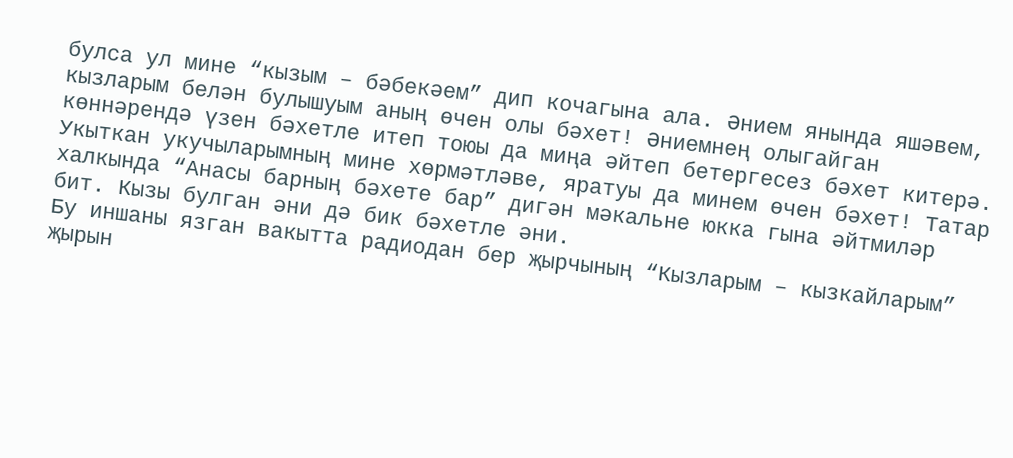булса ул мине “кызым – бәбекәем” дип кочагына ала. Әнием янында яшәвем, кызларым белән булышуым аның өчен олы бәхет! Әниемнең олыгайган көннәрендә үзен бәхетле итеп тоюы да миңа әйтеп бетергесез бәхет китерә. Укыткан укучыларымның мине хөрмәтләве, яратуы да минем өчен бәхет! Татар халкында “Анасы барның бәхете бар” дигән мәкальне юкка гына әйтмиләр бит. Кызы булган әни дә бик бәхетле әни.
Бу иншаны язган вакытта радиодан бер җырчының “Кызларым – кызкайларым” җырын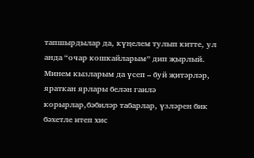тапшырдылар да, күңелем тулып китте, ул анда “очар кошкайларым” дип җырлый. Минем кызларым да үсеп – буй җитәрләр, яраткан ярлары белән гаилә корырлар,бәбиләр табарлар, үзләрен бик бәхетле итеп хис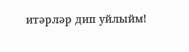итәрләр дип уйлыйм!